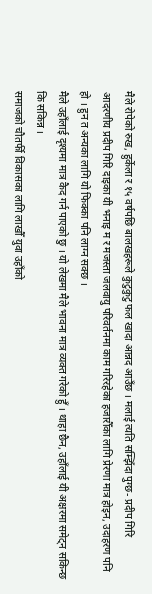मैले रोपेको रुख, हुर्केला र १५ वर्षपछि बालखहरूले कुटुकुटु फल खादा आन्नद आउँछ । मलाई त्यति सम्झिँदा पुग्छ- प्रदीप गिरि
आदरणीय प्रदीप गिरि दाइका यी भनाइ म र मजस्ता जलवायु परिवर्तनमा काम गरिरहेका हजारौँका लागि प्रेरणा मात्र होइन, उदाहरण पनि हो । हुन त अन्यका लागि यो फिक्का पनि लाग्न सक्छ ।
मैले उहाँलाई दृश्यमा मात्र कैद गर्न पाएको छु । यो लेखमा मैले भावना मात्र व्यक्त गरेको हुँ । थाहा छैन, उहाँलाई यी अक्षरमा समेट्न सकिन्छ कि सकिन्न ।
समाजको चौतर्फी विकासका लागि लाखौँ युवा उहाँको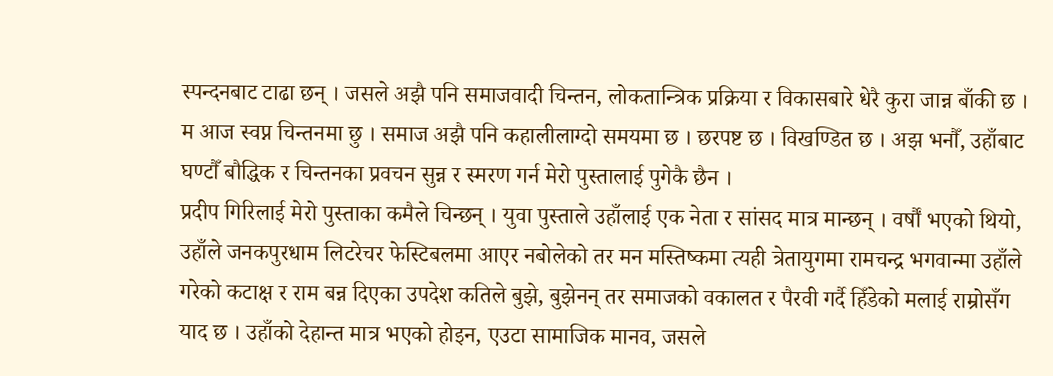स्पन्दनबाट टाढा छन् । जसले अझै पनि समाजवादी चिन्तन, लोकतान्त्रिक प्रक्रिया र विकासबारे धेरै कुरा जान्न बाँकी छ । म आज स्वप्न चिन्तनमा छु । समाज अझै पनि कहालीलाग्दो समयमा छ । छरपष्ट छ । विखण्डित छ । अझ भनौँ, उहाँबाट घण्टौँ बौद्धिक र चिन्तनका प्रवचन सुन्न र स्मरण गर्न मेरो पुस्तालाई पुगेकै छैन ।
प्रदीप गिरिलाई मेरो पुस्ताका कमैले चिन्छन् । युवा पुस्ताले उहाँलाई एक नेता र सांसद मात्र मान्छन् । वर्षौं भएको थियो, उहाँले जनकपुरधाम लिटरेचर फेस्टिबलमा आएर नबोलेको तर मन मस्तिष्कमा त्यही त्रेतायुगमा रामचन्द्र भगवान्मा उहाँले गरेको कटाक्ष र राम बन्न दिएका उपदेश कतिले बुझे, बुझेनन् तर समाजको वकालत र पैरवी गर्दै हिँडेको मलाई राम्रोसँग याद छ । उहाँको देहान्त मात्र भएको होइन, एउटा सामाजिक मानव, जसले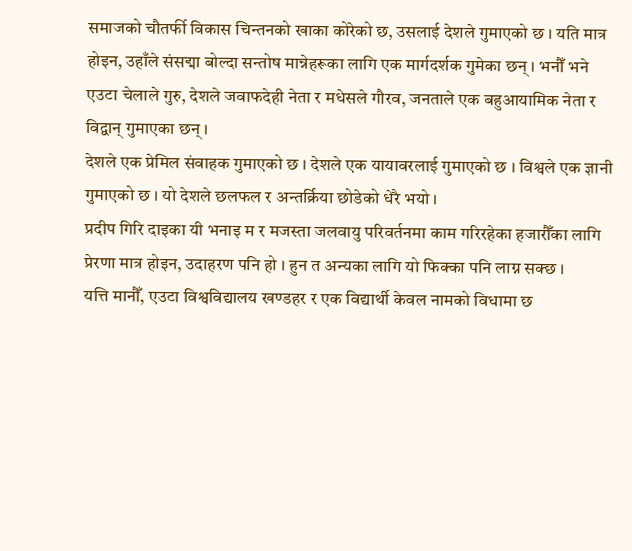समाजको चौतर्फी विकास चिन्तनको खाका कोरेको छ, उसलाई देशले गुमाएको छ । यति मात्र होइन, उहाँले संसद्मा बोल्दा सन्तोष मान्नेहरूका लागि एक मार्गदर्शक गुमेका छन् । भनौँ भने एउटा चेलाले गुरु, देशले जवाफदेही नेता र मधेसले गौरव, जनताले एक बहुआयामिक नेता र विद्वान् गुमाएका छन् ।
देशले एक प्रेमिल संवाहक गुमाएको छ । देशले एक यायावरलाई गुमाएको छ । विश्वले एक ज्ञानी गुमाएको छ । यो देशले छलफल र अन्तर्क्रिया छोडेको धेरै भयो ।
प्रदीप गिरि दाइका यी भनाइ म र मजस्ता जलवायु परिवर्तनमा काम गरिरहेका हजारौँका लागि प्रेरणा मात्र होइन, उदाहरण पनि हो । हुन त अन्यका लागि यो फिक्का पनि लाग्न सक्छ ।
यत्ति मानौँ, एउटा विश्वविद्यालय खण्डहर र एक विद्यार्थी केवल नामको विधामा छ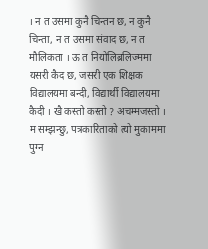। न त उसमा कुनै चिन्तन छ, न कुनै चिन्ता, न त उसमा संवाद छ, न त मौलिकता । ऊ त नियोलिब्रलिज्ममा यसरी कैद छ, जसरी एक शिक्षक विद्यालयमा बन्दी, विद्यार्थी विद्यालयमा कैदी । खै कस्तो कस्तो ? अचम्मजस्तो ।
म सम्झन्छु, पत्रकारिताको त्यो मुकाममा पुग्न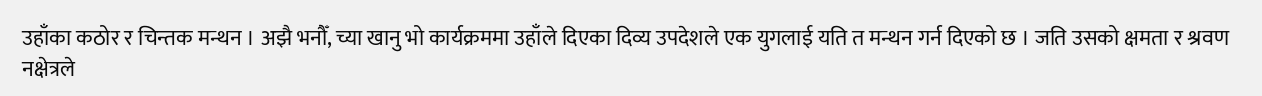उहाँका कठोर र चिन्तक मन्थन । अझै भनौँ, च्या खानु भो कार्यक्रममा उहाँले दिएका दिव्य उपदेशले एक युगलाई यति त मन्थन गर्न दिएको छ । जति उसको क्षमता र श्रवण नक्षेत्रले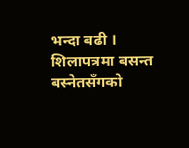भन्दा बढी । शिलापत्रमा बसन्त बस्नेतसँगको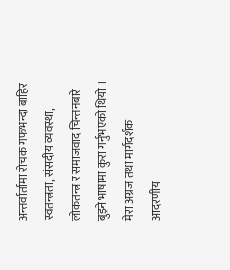अन्तर्वार्तामा रोचक गफभन्दा बाहिर स्वतन्त्रता, संसदीय व्यवस्था, लोकतन्त्र र समाजवाद चिन्तनबारे बुझ्ने भाषामा कुरा गर्नुभएको थियो ।
मेरा अग्रज तथा मार्गदर्शक आदरणीय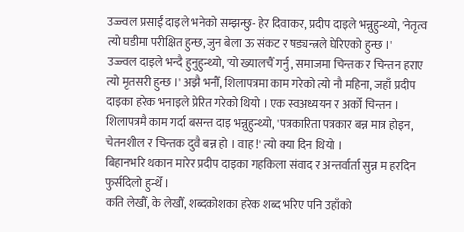उज्ज्वल प्रसाईं दाइले भनेको सम्झन्छु- हेर दिवाकर, प्रदीप दाइले भन्नुहुन्थ्यो, 'नेतृत्व त्यो घडीमा परीक्षित हुन्छ, जुन बेला ऊ संकट र षड्यन्त्रले घेरिएको हुन्छ ।'
उज्ज्वल दाइले भन्दै हुनुहुन्थ्यो, 'यो ख्यालचैँ गर्नु, समाजमा चिन्तक र चिन्तन हराए त्यो मृतसरी हुन्छ ।' अझै भनौँ, शिलापत्रमा काम गरेको त्यो नौ महिना, जहाँ प्रदीप दाइका हरेक भनाइले प्रेरित गरेको थियो । एक स्वअध्ययन र अर्को चिन्तन ।
शिलापत्रमै काम गर्दा बसन्त दाइ भन्नुहुन्थ्यो, 'पत्रकारिता पत्रकार बन्न मात्र होइन, चेतनशील र चिन्तक दुवै बन्न हो । वाह !' त्यो क्या दिन थियो ।
बिहानभरि थकान मारेर प्रदीप दाइका गहकिला संवाद र अन्तर्वार्ता सुन्न म हरदिन फुर्सदिलो हुन्थेँ ।
कति लेखौँ, के लेखौँ, शब्दकोशका हरेक शब्द भरिए पनि उहाँको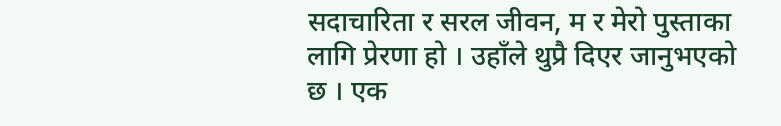सदाचारिता र सरल जीवन, म र मेरो पुस्ताका लागि प्रेरणा हो । उहाँले थुप्रै दिएर जानुभएको छ । एक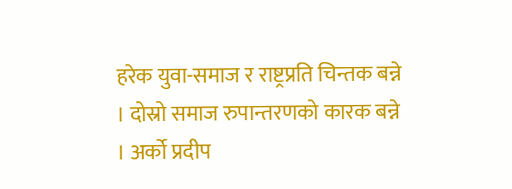हरेक युवा-समाज र राष्ट्रप्रति चिन्तक बन्ने । दोस्रो समाज रुपान्तरणको कारक बन्ने । अर्को प्रदीप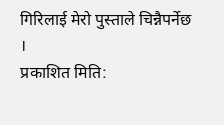गिरिलाई मेरो पुस्ताले चिन्नैपर्नेछ ।
प्रकाशित मिति: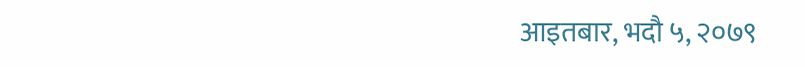आइतबार, भदौ ५, २०७९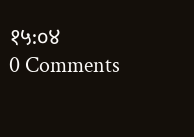१५:०४
0 Comments